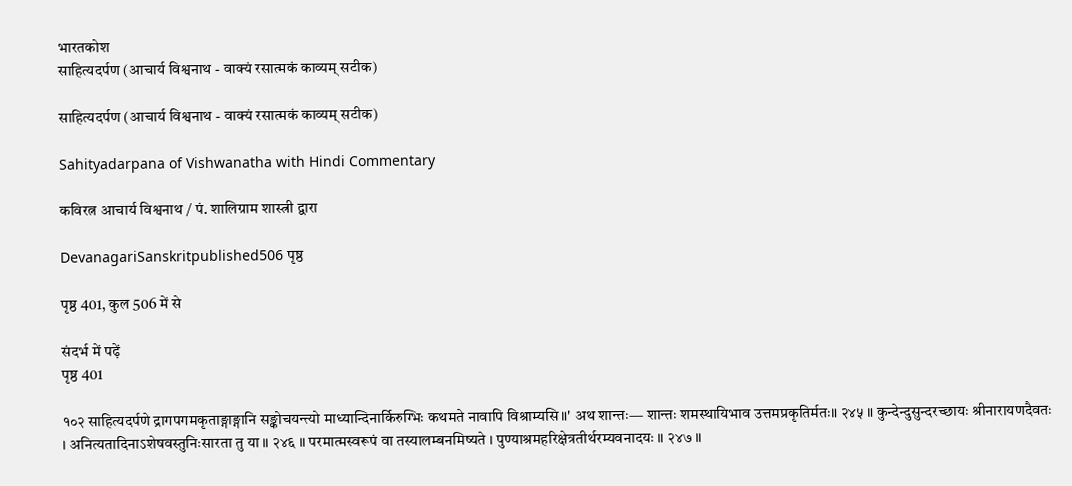भारतकोश
साहित्यदर्पण (आचार्य विश्वनाथ - वाक्यं रसात्मकं काव्यम् सटीक)

साहित्यदर्पण (आचार्य विश्वनाथ - वाक्यं रसात्मकं काव्यम् सटीक)

Sahityadarpana of Vishwanatha with Hindi Commentary

कविरत्न आचार्य विश्वनाथ / पं. शालिग्राम शास्त्री द्वारा

DevanagariSanskritpublished506 पृष्ठ

पृष्ठ 401, कुल 506 में से

संदर्भ में पढ़ें
पृष्ठ 401

१०२ साहित्यदर्पणे द्रागपगमकृताङ्गाङ्गानि सङ्कोचयन्त्यो माध्यान्दिनार्किरुग्भिः कथमते नावापि विश्राम्यसि॥' अथ शान्तः— शान्तः शमस्थायिभाव उत्तमप्रकृतिर्मतः॥ २४५ ॥ कुन्देन्दुसुन्दरच्छायः श्रीनारायणदैवतः । अनित्यतादिनाऽशेषवस्तुनिःसारता तु या ॥ २४६ ॥ परमात्मस्वरूपं वा तस्यालम्बनमिष्यते । पुण्याश्रमहरिक्षेत्रतीर्थरम्यवनादयः ॥ २४७ ॥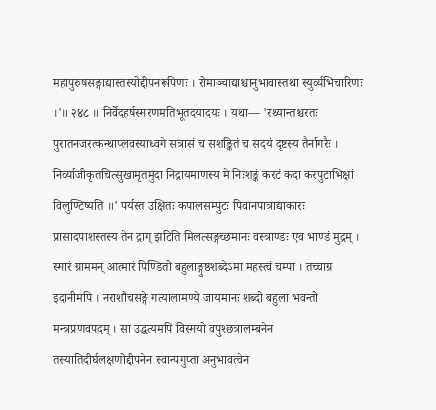महापुरुषसङ्गाद्यास्तस्योद्दीपनरूपिणः । रोमाञ्चाद्याश्चानुभावास्तथा स्युर्व्यभिचारिणः ।'॥ २४८ ॥ निर्वेदहर्षस्मरणमतिभूतदयादयः । यथा— 'रथ्यान्तश्चरतः पुरातनजरत्कन्थाप्लवस्याध्वगे सत्रासं च सशङ्कितं च सदयं दृष्टस्य तैर्नागरैः । निर्व्याजीकृतचित्सुखामृतमुदा निद्रायमाणस्य मे निःशङ्कं करटं कदा करपुटाभिक्षां विलुण्टिष्यति ॥' पर्यस्त उक्षितः कपालसम्पुटः पिवानपात्राद्याकारः प्रासादपाशस्तस्य तेन द्राग् झटिति मिलत्सङ्गच्छमानः वस्त्राण्डः एव भाण्डं मुद्रम् । स्मारं ग्राममन् आत्मारं पिण्डितो बहुलाङ्गुष्ठशब्देऽमा महस्त्वं चम्पा । तच्चाग्र इदानीमपि । नराशौचसङ्गे गत्यालामण्ये जायमानः शब्दो बहुला भवन्तो मन्त्रप्रणवपदम् । सा उद्धत्यमपि विस्मयो वपुश्छत्रालम्बनेन तस्यातिदीर्घलक्षणोद्दीपनेन स्वान्पगुप्ता अनुभावत्वेन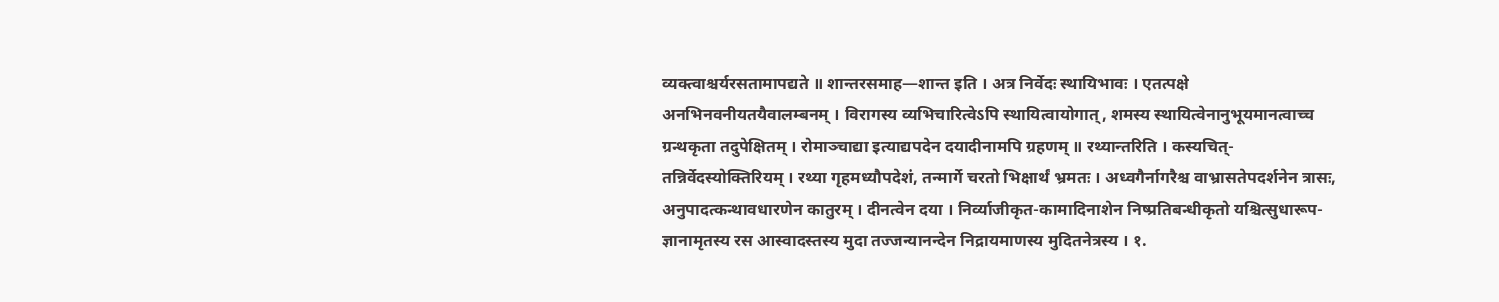व्यक्त्वाश्चर्यरसतामापद्यते ॥ शान्तरसमाह—शान्त इति । अत्र निर्वेदः स्थायिभावः । एतत्पक्षे अनभिनवनीयतयैवालम्बनम् । विरागस्य व्यभिचारित्वेऽपि स्थायित्वायोगात्, शमस्य स्थायित्वेनानुभूयमानत्वाच्च ग्रन्थकृता तदुपेक्षितम् । रोमाञ्चाद्या इत्याद्यपदेन दयादीनामपि ग्रहणम् ॥ रथ्यान्तरिति । कस्यचित्- तन्निर्वेदस्योक्तिरियम् । रथ्या गृहमध्यौपदेशं, तन्मार्गे चरतो भिक्षार्थं भ्रमतः । अध्वगैर्नागरैश्च वाभ्रासतेपदर्शनेन त्रासः, अनुपादत्कन्थावधारणेन कातुरम् । दीनत्वेन दया । निर्व्याजीकृत-कामादिनाशेन निष्प्रतिबन्धीकृतो यश्चित्सुधारूप- ज्ञानामृतस्य रस आस्वादस्तस्य मुदा तज्जन्यानन्देन निद्रायमाणस्य मुदितनेत्रस्य । १.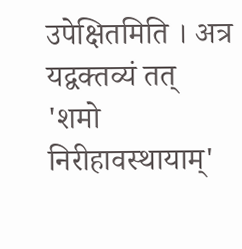उपेक्षितमिति । अत्र यद्वक्तव्यं तत् 'शमो निरीहावस्थायाम्'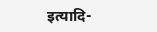इत्यादि-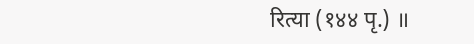रित्या (१४४ पृ.) ॥